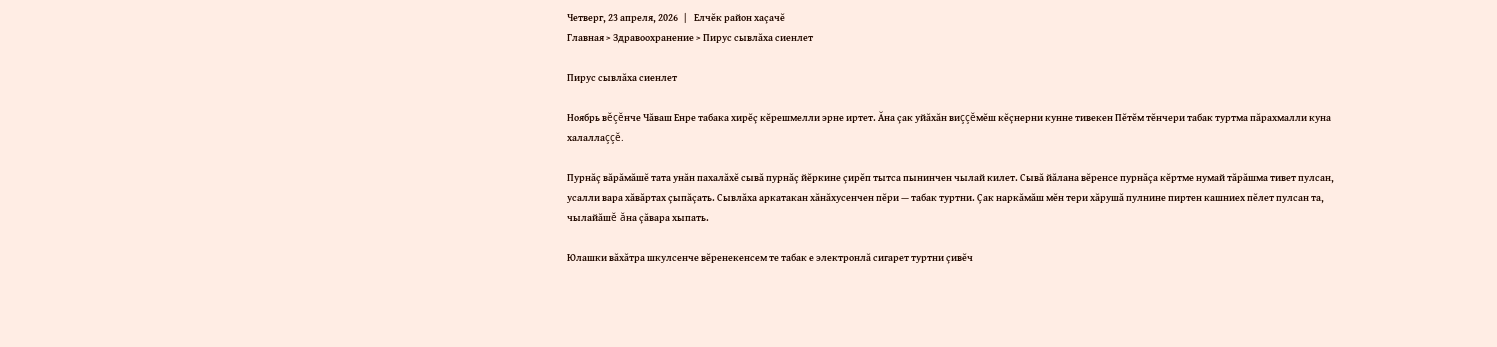Четверг, 23 апреля, 2026   |    Елчĕк район хаçачĕ
Главная > Здравоохранение > Пирус сывлăха сиенлет

Пирус сывлăха сиенлет

Ноябрь вĕçĕнче Чăваш Енре табака хирĕç кĕрешмелли эрне иртет. Ăна çак уйăхăн виççĕмĕш кĕçнерни кунне тивекен Пĕтĕм тĕнчери табак туртма пăрахмалли куна халаллаççĕ.

Пурнăç вăрăмăшĕ тата унăн пахалăхĕ сывă пурнăç йĕркине çирĕп тытса пынинчен чылай килет. Сывă йăлана вĕренсе пурнăçа кĕртме нумай тăрăшма тивет пулсан, усалли вара хăвăртах çыпăçать. Сывлăха аркатакан хăнăхусенчен пĕри — табак туртни. Çак наркăмăш мĕн тери хăрушă пулнине пиртен кашниех пĕлет пулсан та, чылайăшĕ ăна çăвара хыпать.

Юлашки вăхăтра шкулсенче вĕренекенсем те табак е электронлă сигарет туртни çивĕч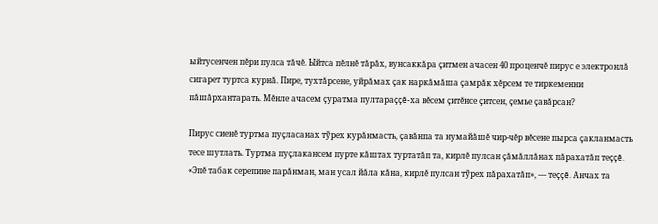ыйтусенчен пĕри пулса тăчĕ. Ыйтса пĕлнĕ тăрăх, вунсаккăра çитмен ачасен 40 проценчĕ пирус е электронлă сигарет туртса курнă. Пире, тухтăрсене, уйрăмах çак наркăмăша çамрăк хĕрсем те тиркеменни пăшăрхантарать. Мĕнле ачасем çуратма пултараççĕ-ха вĕсем çитĕнсе çитсен, çемье çавăрсан?

Пирус сиенĕ туртма пуçласанах тỹрех курăнмасть, çавăнпа та нумайăшĕ чир-чĕр вĕсене пырса çакланмасть тесе шутлать. Туртма пуçлакансем пурте кăштах туртатăп та, кирлĕ пулсан çăмăллăнах пăрахатăп теççĕ. «Эпĕ табак серепине парăнман, ман усал йăла кăна, кирлĕ пулсан тỹрех пăрахатăп», — теççĕ. Анчах та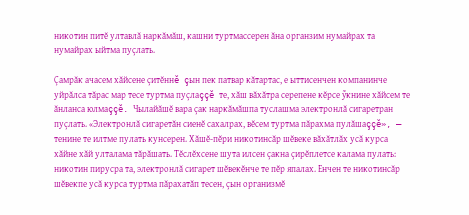никотин питĕ ултавлă наркăмăш, кашни туртмассерен ăна органзим нумайрах та нумайрах ыйтма пуçлать.

Çамрăк ачасем хăйсене çитĕннĕ çын пек патвар кăтартас, е ыттисенчен компанинче уйрăлса тăрас мар тесе туртма пуçлаççĕ те, хăш вăхăтра серепене кĕрсе ỹкнине хăйсем те ăнланса юлмаççĕ. Чылайăшĕ вара çак наркăмăшпа туслашма электронлă сигаретран пуçлать. «Электронлă сигаретăн сиенĕ сахалрах, вĕсем туртма пăрахма пулăшаççĕ», — тенине те илтме пулать кунсерен. Хăшĕ-пĕри никотинсăр шĕвеке вăхăтлăх усă курса хăйне хăй улталама тăрăшать. Тĕслĕхсене шута илсен çакна çирĕплетсе калама пулать: никотин пирусра та, электронлă сигарет шĕвекĕнче те пĕр япалах. Енчен те никотинсăр шĕвекпе усă курса туртма пăрахатăп тесен, çын организмĕ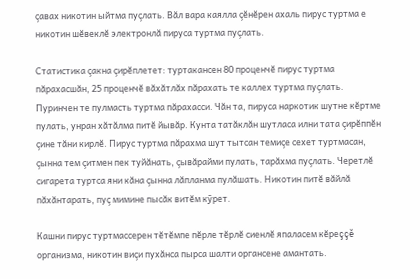çавах никотин ыйтма пуçлать. Вăл вара каялла çĕнĕрен ахаль пирус туртма е никотин шĕвеклĕ электронлă пируса туртма пуçлать.

Статистика çакна çирĕплетет: туртакансен 80 проценчĕ пирус туртма пăрахасшăн, 25 проценчĕ вăхăтлăх пăрахать те каллех туртма пуçлать. Пуринчен те пулмасть туртма пăрахасси. Чăн та, пируса наркотик шутне кĕртме пулать, унран хăтăлма питĕ йывăр. Кунта татăклăн шутласа илни тата çирĕппĕн çине тăни кирлĕ. Пирус туртма пăрахма шут тытсан темиçе сехет туртмасан, çынна тем çитмен пек туйăнать, çывăрайми пулать, тарăхма пуçлать. Черетлĕ сигарета туртса яни кăна çынна лăпланма пулăшать. Никотин питĕ вăйлă пăхăнтарать, пуç мимине пысăк витĕм кỹрет.

Кашни пирус туртмассерен тĕтĕмпе пĕрле тĕрлĕ сиенлĕ япаласем кĕреççĕ организма, никотин виçи пухăнса пырса шалти органсене амантать.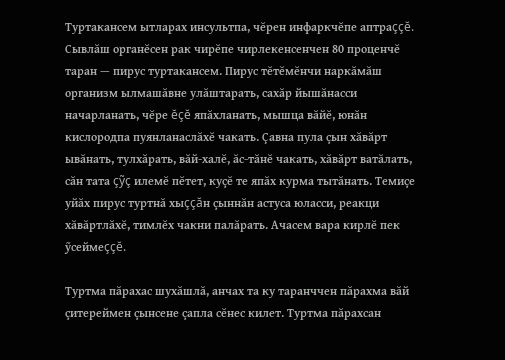Туртакансем ытларах инсультпа, чĕрен инфаркчĕпе аптраççĕ. Сывлăш органĕсен рак чирĕпе чирлекенсенчен 80 проценчĕ таран — пирус туртакансем. Пирус тĕтĕмĕнчи наркăмăш организм ылмашăвне улăштарать, сахăр йышăнасси начарланать, чĕре ĕçĕ япăхланать, мышца вăйĕ, юнăн кислородпа пуянланаслăхĕ чакать. Çавна пула çын хăвăрт ывăнать, тулхăрать, вăй-халĕ, ăс-тăнĕ чакать, хăвăрт ватăлать, сăн тата çỹç илемĕ пĕтет, куçĕ те япăх курма тытăнать. Темиçе уйăх пирус туртнă хыççăн çыннăн астуса юласси, реакци хăвăртлăхĕ, тимлĕх чакни палăрать. Ачасем вара кирлĕ пек ỹсеймеççĕ.

Туртма пăрахас шухăшлă, анчах та ку таранччен пăрахма вăй çитереймен çынсене çапла сĕнес килет. Туртма пăрахсан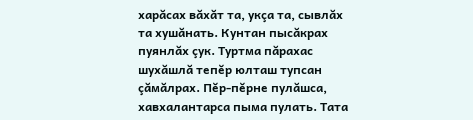харăсах вăхăт та, укçа та, сывлăх та хушăнать. Кунтан пысăкрах пуянлăх çук. Туртма пăрахас шухăшлă тепĕр юлташ тупсан çăмăлрах. Пĕр-пĕрне пулăшса, хавхалантарса пыма пулать. Тата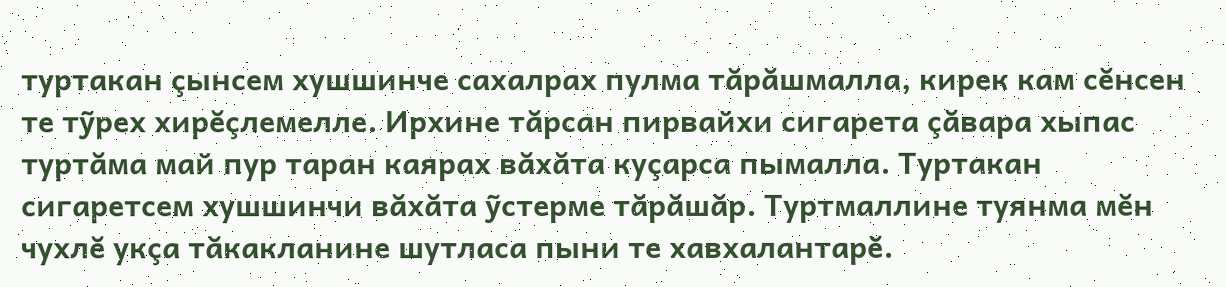туртакан çынсем хушшинче сахалрах пулма тăрăшмалла, кирек кам сĕнсен те тỹрех хирĕçлемелле. Ирхине тăрсан пирвайхи сигарета çăвара хыпас туртăма май пур таран каярах вăхăта куçарса пымалла. Туртакан сигаретсем хушшинчи вăхăта ỹстерме тăрăшăр. Туртмаллине туянма мĕн чухлĕ укçа тăкакланине шутласа пыни те хавхалантарĕ.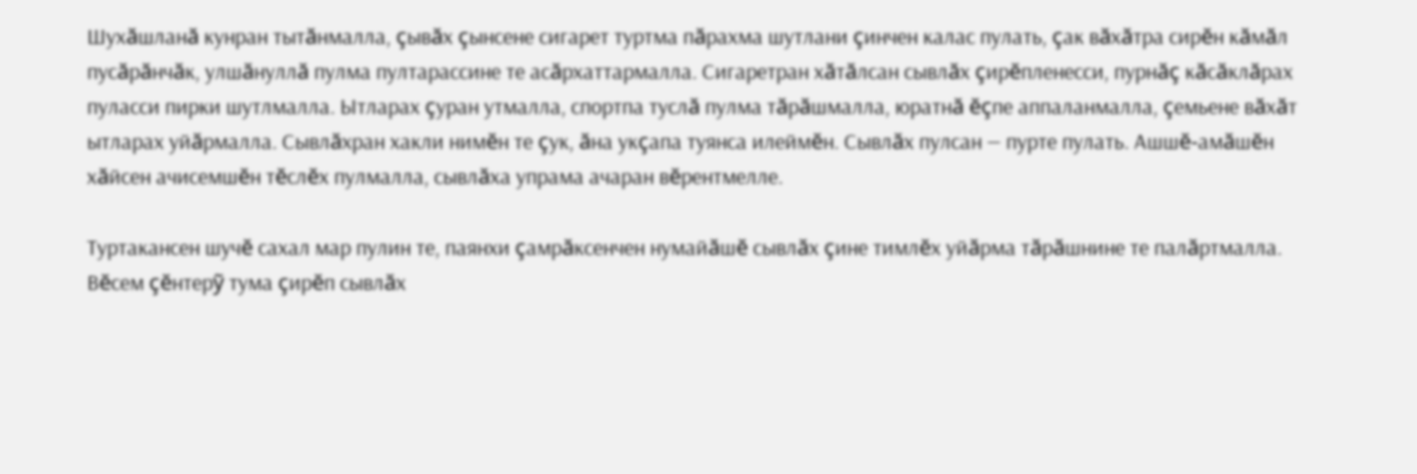Шухăшланă кунран тытăнмалла, çывăх çынсене сигарет туртма пăрахма шутлани çинчен калас пулать, çак вăхăтра сирĕн кăмăл пусăрăнчăк, улшăнуллă пулма пултарассине те асăрхаттармалла. Сигаретран хăтăлсан сывлăх çирĕпленесси, пурнăç кăсăклăрах пуласси пирки шутлмалла. Ытларах çуран утмалла, спортпа туслă пулма тăрăшмалла, юратнă ĕçпе аппаланмалла, çемьене вăхăт ытларах уйăрмалла. Сывлăхран хакли нимĕн те çук, ăна укçапа туянса илеймĕн. Сывлăх пулсан — пурте пулать. Ашшĕ-амăшĕн хăйсен ачисемшĕн тĕслĕх пулмалла, сывлăха упрама ачаран вĕрентмелле.

Туртакансен шучĕ сахал мар пулин те, паянхи çамрăксенчен нумайăшĕ сывлăх çине тимлĕх уйăрма тăрăшнине те палăртмалла. Вĕсем çĕнтерỹ тума çирĕп сывлăх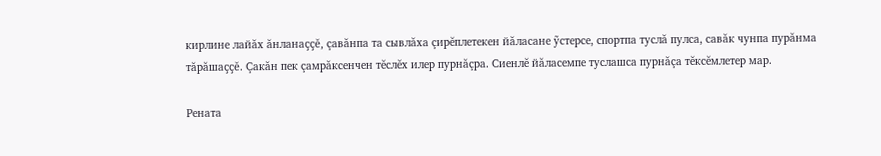кирлине лайăх ăнланаççĕ, çавăнпа та сывлăха çирĕплетекен йăласане ỹстерсе, спортпа туслă пулса, савăк чунпа пурăнма тăрăшаççĕ. Çакăн пек çамрăксенчен тĕслĕх илер пурнăçра. Сиенлĕ йăласемпе туслашса пурнăçа тĕксĕмлетер мар.

Рената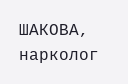ШАКОВА,
нарколог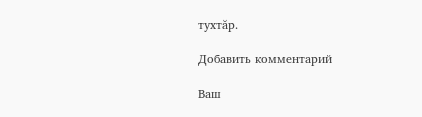тухтăр.

Добавить комментарий

Ваш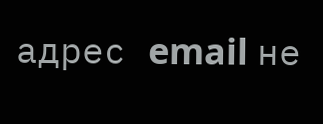адрес email не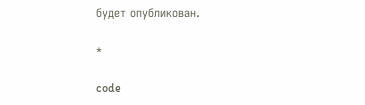будет опубликован.

*

code